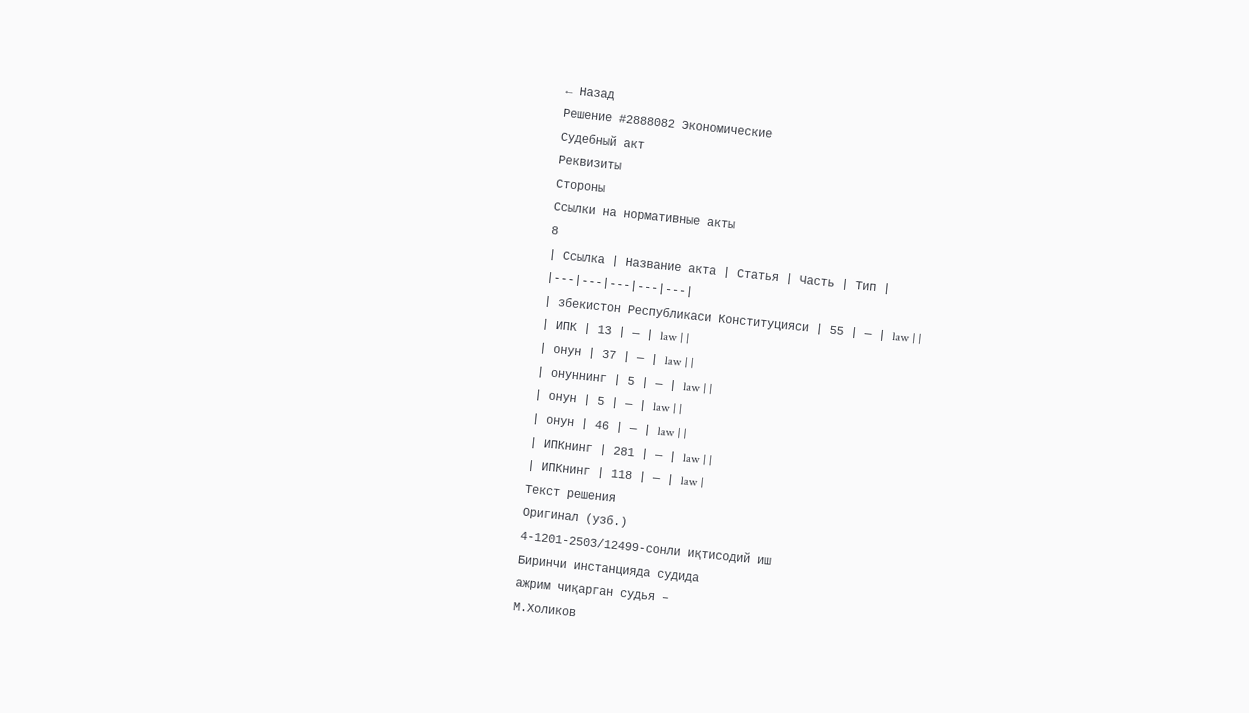← Назад
Решение #2888082 Экономические
Судебный акт
Реквизиты
Стороны
Ссылки на нормативные акты
8
| Ссылка | Название акта | Статья | Часть | Тип |
|---|---|---|---|---|
| збекистон Республикаси Конституцияси | 55 | — | law | |
| ИПК | 13 | — | law | |
| онун | 37 | — | law | |
| онуннинг | 5 | — | law | |
| онун | 5 | — | law | |
| онун | 46 | — | law | |
| ИПКнинг | 281 | — | law | |
| ИПКнинг | 118 | — | law |
Текст решения
Оригинал (узб.)
4-1201-2503/12499-сонли иқтисодий иш
Биринчи инстанцияда судида
ажрим чиқарган судья –
М.Холиков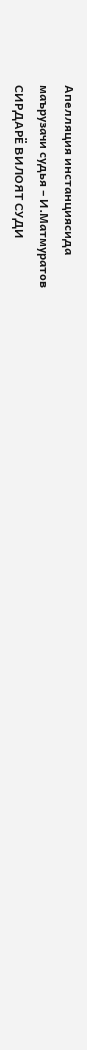Апелляция инстанциясида
маърузачи судья – И.Матмуратов
СИРДАРЁ ВИЛОЯТ СУДИ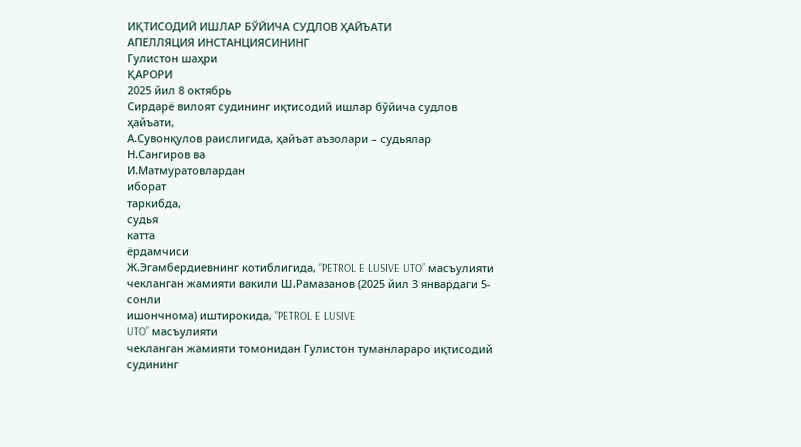ИҚТИСОДИЙ ИШЛАР БЎЙИЧА СУДЛОВ ҲАЙЪАТИ
АПЕЛЛЯЦИЯ ИНСТАНЦИЯСИНИНГ
Гулистон шаҳри
ҚАРОРИ
2025 йил 8 октябрь
Сирдарё вилоят судининг иқтисодий ишлар бўйича судлов ҳайъати,
А.Сувонқулов раислигида, ҳайъат аъзолари – судьялар Н.Сангиров ва
И.Матмуратовлардан
иборат
таркибда,
судья
катта
ёрдамчиси
Ж.Эгамбердиевнинг котиблигида, “PETROL E LUSIVE UTO” масъулияти
чекланган жамияти вакили Ш.Рамазанов (2025 йил 3 январдаги 5-сонли
ишончнома) иштирокида, “PETROL E LUSIVE
UTO” масъулияти
чекланган жамияти томонидан Гулистон туманлараро иқтисодий судининг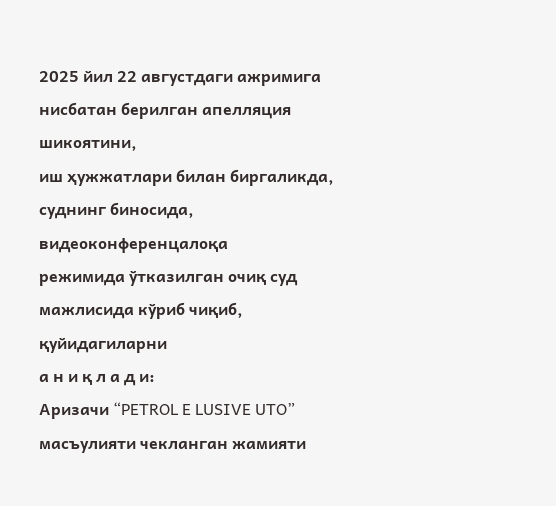2025 йил 22 августдаги ажримига нисбатан берилган апелляция шикоятини,
иш ҳужжатлари билан биргаликда, суднинг биносида, видеоконференцалоқа
режимида ўтказилган очиқ суд мажлисида кўриб чиқиб, қуйидагиларни
а н и қ л а д и:
Аризачи “PETROL E LUSIVE UTO” масъулияти чекланган жамияти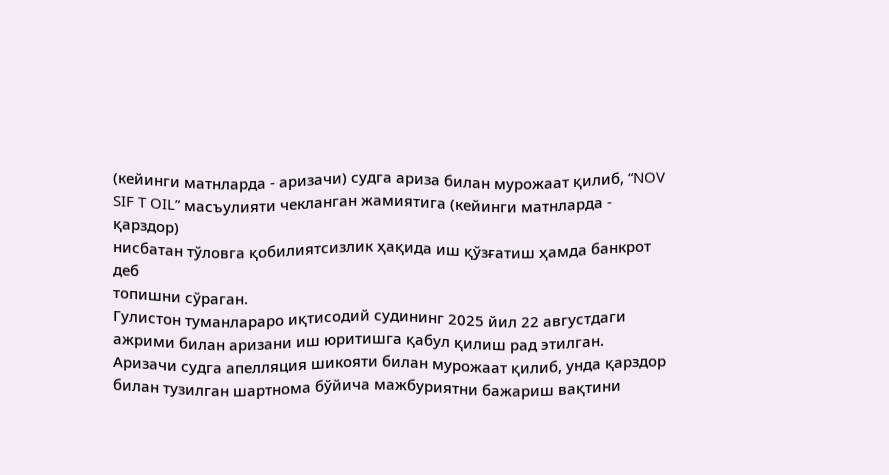(кейинги матнларда - аризачи) судга ариза билан мурожаат қилиб, “NOV
SIF T OIL” масъулияти чекланган жамиятига (кейинги матнларда - қарздор)
нисбатан тўловга қобилиятсизлик ҳақида иш қўзғатиш ҳамда банкрот деб
топишни сўраган.
Гулистон туманлараро иқтисодий судининг 2025 йил 22 августдаги
ажрими билан аризани иш юритишга қабул қилиш рад этилган.
Аризачи судга апелляция шикояти билан мурожаат қилиб, унда қарздор
билан тузилган шартнома бўйича мажбуриятни бажариш вақтини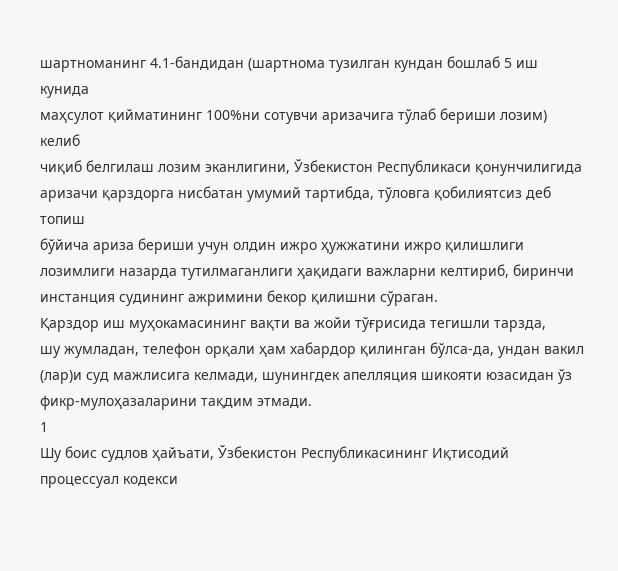шартноманинг 4.1-бандидан (шартнома тузилган кундан бошлаб 5 иш кунида
маҳсулот қийматининг 100%ни сотувчи аризачига тўлаб бериши лозим) келиб
чиқиб белгилаш лозим эканлигини, Ўзбекистон Республикаси қонунчилигида
аризачи қарздорга нисбатан умумий тартибда, тўловга қобилиятсиз деб топиш
бўйича ариза бериши учун олдин ижро ҳужжатини ижро қилишлиги
лозимлиги назарда тутилмаганлиги ҳақидаги важларни келтириб, биринчи
инстанция судининг ажримини бекор қилишни сўраган.
Қарздор иш муҳокамасининг вақти ва жойи тўғрисида тегишли тарзда,
шу жумладан, телефон орқали ҳам хабардор қилинган бўлса-да, ундан вакил
(лар)и суд мажлисига келмади, шунингдек апелляция шикояти юзасидан ўз
фикр-мулоҳазаларини тақдим этмади.
1
Шу боис судлов ҳайъати, Ўзбекистон Республикасининг Иқтисодий
процессуал кодекси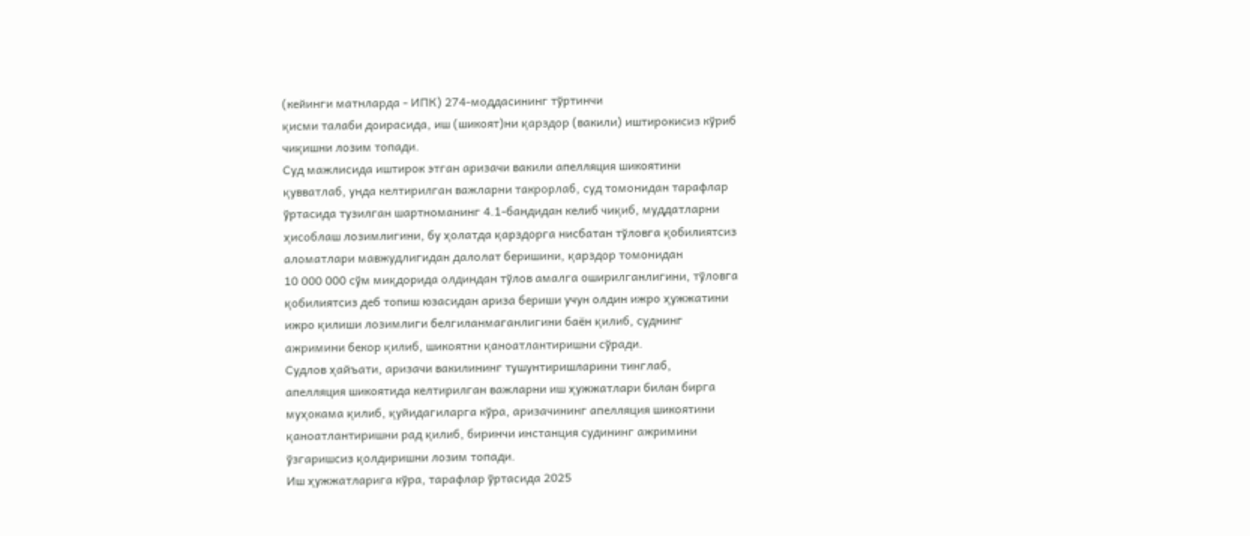(кейинги матнларда - ИПК) 274-моддасининг тўртинчи
қисми талаби доирасида, иш (шикоят)ни қарздор (вакили) иштирокисиз кўриб
чиқишни лозим топади.
Суд мажлисида иштирок этган аризачи вакили апелляция шикоятини
қувватлаб, унда келтирилган важларни такрорлаб, суд томонидан тарафлар
ўртасида тузилган шартноманинг 4.1-бандидан келиб чиқиб, муддатларни
ҳисоблаш лозимлигини, бу ҳолатда қарздорга нисбатан тўловга қобилиятсиз
аломатлари мавжудлигидан далолат беришини, қарздор томонидан
10 000 000 сўм миқдорида олдиндан тўлов амалга оширилганлигини, тўловга
қобилиятсиз деб топиш юзасидан ариза бериши учун олдин ижро ҳужжатини
ижро қилиши лозимлиги белгиланмаганлигини баён қилиб, суднинг
ажримини бекор қилиб, шикоятни қаноатлантиришни сўради.
Судлов ҳайъати, аризачи вакилининг тушунтиришларини тинглаб,
апелляция шикоятида келтирилган важларни иш ҳужжатлари билан бирга
муҳокама қилиб, қуйидагиларга кўра, аризачининг апелляция шикоятини
қаноатлантиришни рад қилиб, биринчи инстанция судининг ажримини
ўзгаришсиз қолдиришни лозим топади.
Иш ҳужжатларига кўра, тарафлар ўртасида 2025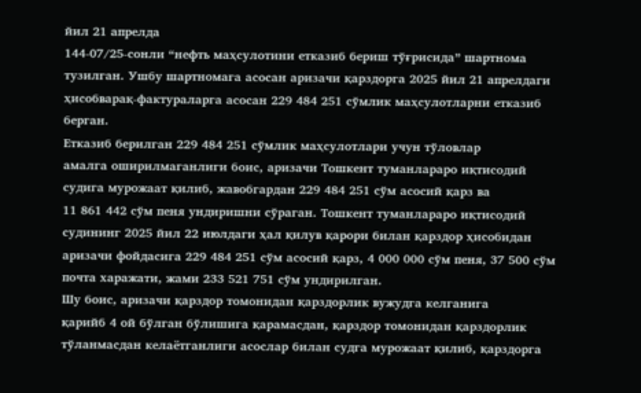йил 21 апрелда
144-07/25-сонли “нефть маҳсулотини етказиб бериш тўғрисида” шартнома
тузилган. Ушбу шартномага асосан аризачи қарздорга 2025 йил 21 апрелдаги
ҳисобварақ-фактураларга асосан 229 484 251 сўмлик маҳсулотларни етказиб
берган.
Етказиб берилган 229 484 251 сўмлик маҳсулотлари учун тўловлар
амалга оширилмаганлиги боис, аризачи Тошкент туманлараро иқтисодий
судига мурожаат қилиб, жавобгардан 229 484 251 сўм асосий қарз ва
11 861 442 сўм пеня ундиришни сўраган. Тошкент туманлараро иқтисодий
судининг 2025 йил 22 июлдаги ҳал қилув қарори билан қарздор ҳисобидан
аризачи фойдасига 229 484 251 сўм асосий қарз, 4 000 000 сўм пеня, 37 500 сўм
почта харажати, жами 233 521 751 сўм ундирилган.
Шу боис, аризачи қарздор томонидан қарздорлик вужудга келганига
қарийб 4 ой бўлган бўлишига қарамасдан, қарздор томонидан қарздорлик
тўланмасдан келаётганлиги асослар билан судга мурожаат қилиб, қарздорга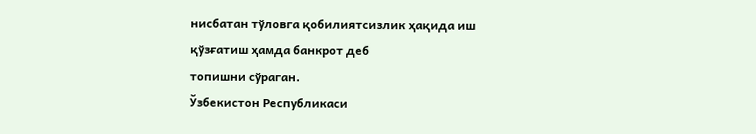нисбатан тўловга қобилиятсизлик ҳақида иш қўзғатиш ҳамда банкрот деб
топишни сўраган.
Ўзбекистон Республикаси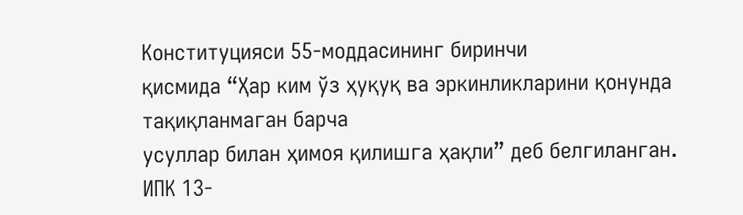Конституцияси 55-моддасининг биринчи
қисмида “Ҳар ким ўз ҳуқуқ ва эркинликларини қонунда тақиқланмаган барча
усуллар билан ҳимоя қилишга ҳақли” деб белгиланган.
ИПК 13-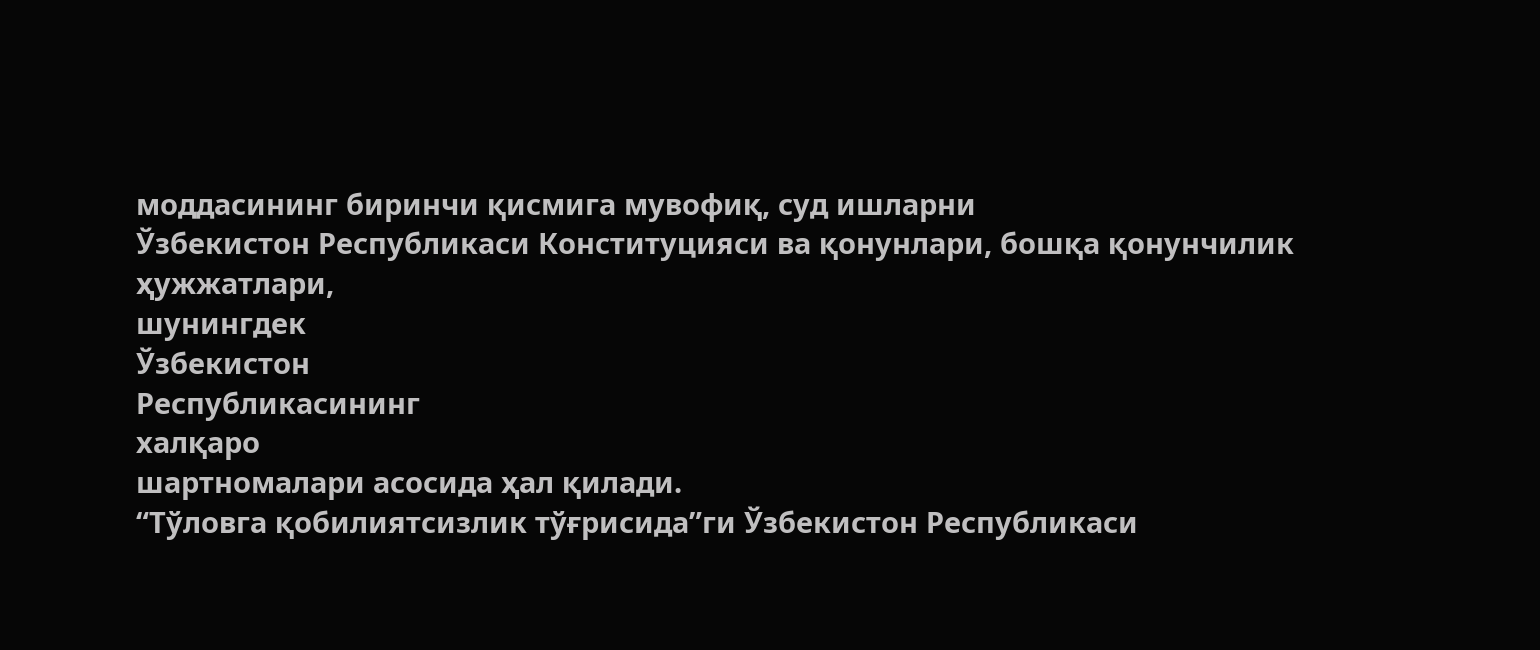моддасининг биринчи қисмига мувофиқ, суд ишларни
Ўзбекистон Республикаси Конституцияси ва қонунлари, бошқа қонунчилик
ҳужжатлари,
шунингдек
Ўзбекистон
Республикасининг
халқаро
шартномалари асосида ҳал қилади.
“Тўловга қобилиятсизлик тўғрисида”ги Ўзбекистон Республикаси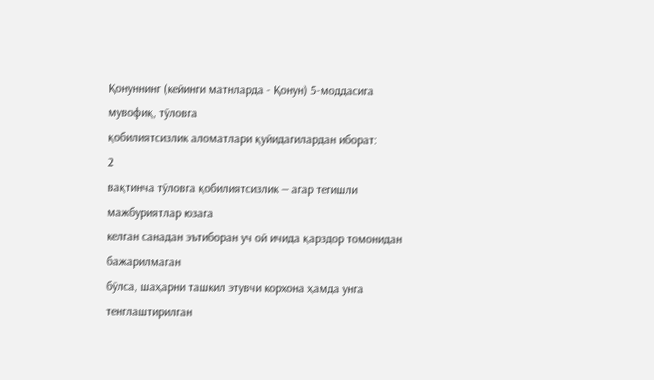Қонуннинг (кейинги матнларда - Қонун) 5-моддасига мувофиқ, тўловга
қобилиятсизлик аломатлари қуйидагилардан иборат:
2
вақтинча тўловга қобилиятсизлик — агар тегишли мажбуриятлар юзага
келган санадан эътиборан уч ой ичида қарздор томонидан бажарилмаган
бўлса, шаҳарни ташкил этувчи корхона ҳамда унга тенглаштирилган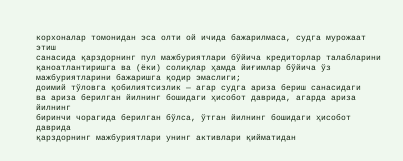корхоналар томонидан эса олти ой ичида бажарилмаса, судга мурожаат этиш
санасида қарздорнинг пул мажбуриятлари бўйича кредиторлар талабларини
қаноатлантиришга ва (ёки) солиқлар ҳамда йиғимлар бўйича ўз
мажбуриятларини бажаришга қодир эмаслиги;
доимий тўловга қобилиятсизлик — агар судга ариза бериш санасидаги
ва ариза берилган йилнинг бошидаги ҳисобот даврида, агарда ариза йилнинг
биринчи чорагида берилган бўлса, ўтган йилнинг бошидаги ҳисобот даврида
қарздорнинг мажбуриятлари унинг активлари қийматидан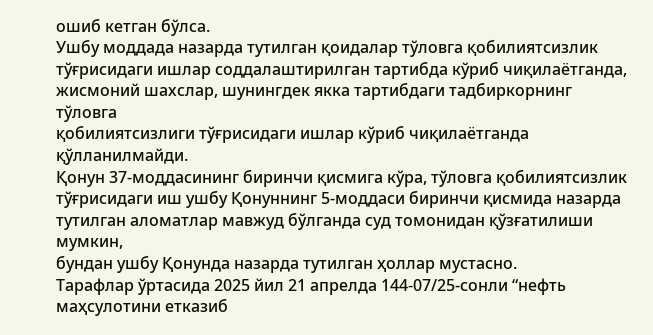ошиб кетган бўлса.
Ушбу моддада назарда тутилган қоидалар тўловга қобилиятсизлик
тўғрисидаги ишлар соддалаштирилган тартибда кўриб чиқилаётганда,
жисмоний шахслар, шунингдек якка тартибдаги тадбиркорнинг тўловга
қобилиятсизлиги тўғрисидаги ишлар кўриб чиқилаётганда қўлланилмайди.
Қонун 37-моддасининг биринчи қисмига кўра, тўловга қобилиятсизлик
тўғрисидаги иш ушбу Қонуннинг 5-моддаси биринчи қисмида назарда
тутилган аломатлар мавжуд бўлганда суд томонидан қўзғатилиши мумкин,
бундан ушбу Қонунда назарда тутилган ҳоллар мустасно.
Тарафлар ўртасида 2025 йил 21 апрелда 144-07/25-сонли “нефть
маҳсулотини етказиб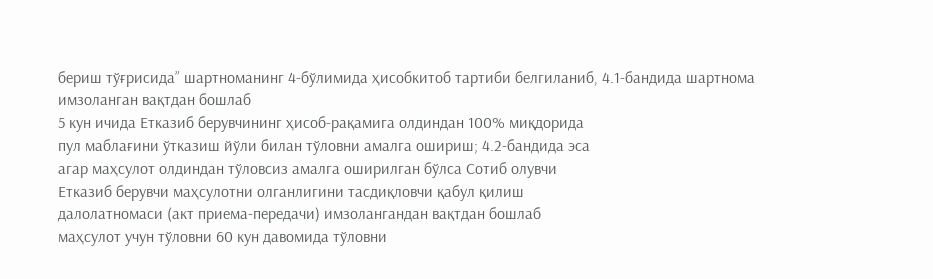бериш тўғрисида” шартноманинг 4-бўлимида ҳисобкитоб тартиби белгиланиб, 4.1-бандида шартнома имзоланган вақтдан бошлаб
5 кун ичида Етказиб берувчининг ҳисоб-рақамига олдиндан 100% миқдорида
пул маблағини ўтказиш йўли билан тўловни амалга ошириш; 4.2-бандида эса
агар маҳсулот олдиндан тўловсиз амалга оширилган бўлса Сотиб олувчи
Етказиб берувчи маҳсулотни олганлигини тасдиқловчи қабул қилиш
далолатномаси (акт приема-передачи) имзолангандан вақтдан бошлаб
маҳсулот учун тўловни 60 кун давомида тўловни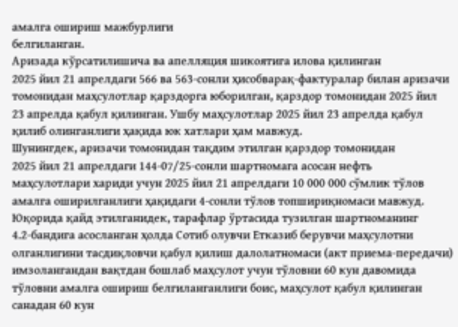амалга ошириш мажбурлиги
белгиланган.
Аризада кўрсатилишича ва апелляция шикоятига илова қилинган
2025 йил 21 апрелдаги 566 ва 563-сонли ҳисобварақ-фактуралар билан аризачи
томонидан маҳсулотлар қарздорга юборилган, қарздор томонидан 2025 йил
23 апрелда қабул қилинган. Ушбу маҳсулотлар 2025 йил 23 апрелда қабул
қилиб олинганлиги ҳақида юк хатлари ҳам мавжуд.
Шунингдек, аризачи томонидан тақдим этилган қарздор томонидан
2025 йил 21 апрелдаги 144-07/25-сонли шартномага асосан нефть
маҳсулотлари хариди учун 2025 йил 21 апрелдаги 10 000 000 сўмлик тўлов
амалга оширилганлиги ҳақидаги 4-сонли тўлов топшириқномаси мавжуд.
Юқорида қайд этилганидек, тарафлар ўртасида тузилган шартноманинг
4.2-бандига асосланган ҳолда Сотиб олувчи Етказиб берувчи маҳсулотни
олганлигини тасдиқловчи қабул қилиш далолатномаси (акт приема-передачи)
имзолангандан вақтдан бошлаб маҳсулот учун тўловни 60 кун давомида
тўловни амалга ошириш белгиланганлиги боис, маҳсулот қабул қилинган
санадан 60 кун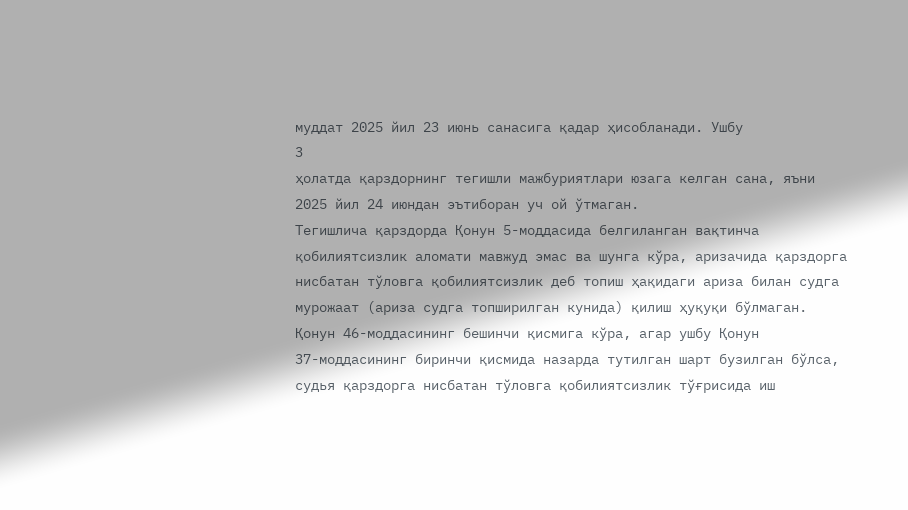муддат 2025 йил 23 июнь санасига қадар ҳисобланади. Ушбу
3
ҳолатда қарздорнинг тегишли мажбуриятлари юзага келган сана, яъни
2025 йил 24 июндан эътиборан уч ой ўтмаган.
Тегишлича қарздорда Қонун 5-моддасида белгиланган вақтинча
қобилиятсизлик аломати мавжуд эмас ва шунга кўра, аризачида қарздорга
нисбатан тўловга қобилиятсизлик деб топиш ҳақидаги ариза билан судга
мурожаат (ариза судга топширилган кунида) қилиш ҳуқуқи бўлмаган.
Қонун 46-моддасининг бешинчи қисмига кўра, агар ушбу Қонун
37-моддасининг биринчи қисмида назарда тутилган шарт бузилган бўлса,
судья қарздорга нисбатан тўловга қобилиятсизлик тўғрисида иш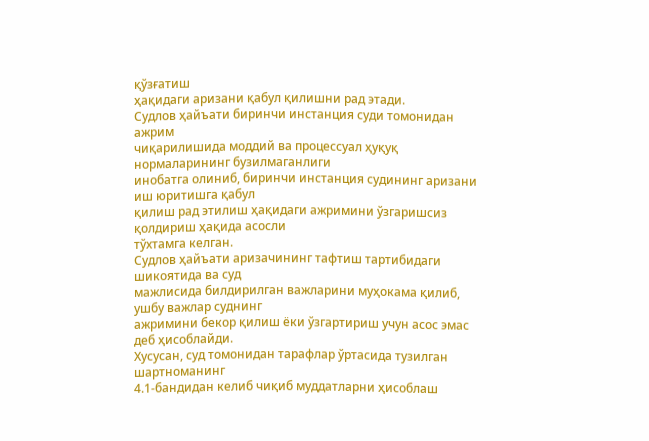қўзғатиш
ҳақидаги аризани қабул қилишни рад этади.
Судлов ҳайъати биринчи инстанция суди томонидан ажрим
чиқарилишида моддий ва процессуал ҳуқуқ нормаларининг бузилмаганлиги
инобатга олиниб, биринчи инстанция судининг аризани иш юритишга қабул
қилиш рад этилиш ҳақидаги ажримини ўзгаришсиз қолдириш ҳақида асосли
тўхтамга келган.
Судлов ҳайъати аризачининг тафтиш тартибидаги шикоятида ва суд
мажлисида билдирилган важларини муҳокама қилиб, ушбу важлар суднинг
ажримини бекор қилиш ёки ўзгартириш учун асос эмас деб ҳисоблайди.
Хусусан, суд томонидан тарафлар ўртасида тузилган шартноманинг
4.1-бандидан келиб чиқиб муддатларни ҳисоблаш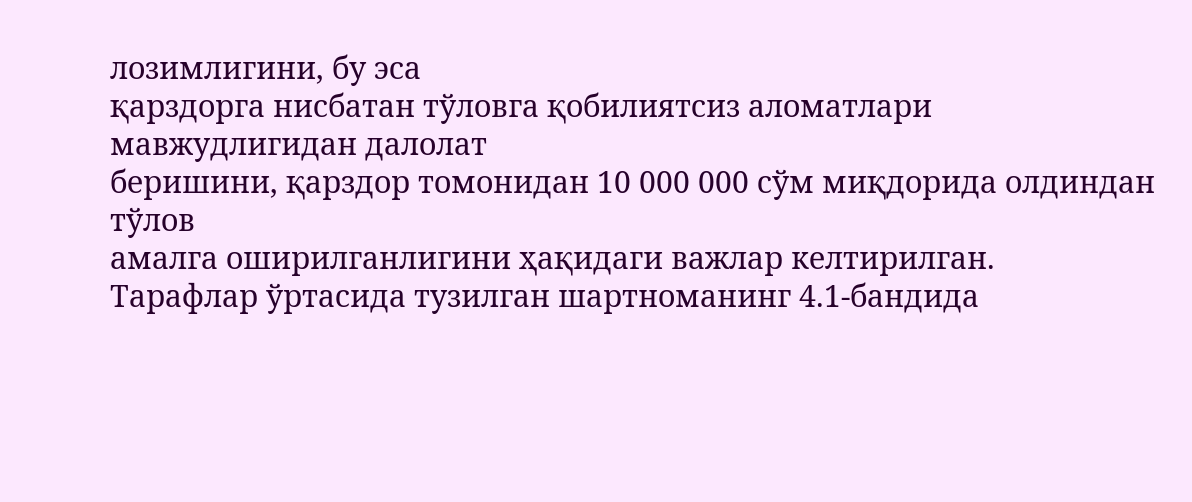лозимлигини, бу эса
қарздорга нисбатан тўловга қобилиятсиз аломатлари мавжудлигидан далолат
беришини, қарздор томонидан 10 000 000 сўм миқдорида олдиндан тўлов
амалга оширилганлигини ҳақидаги важлар келтирилган.
Тарафлар ўртасида тузилган шартноманинг 4.1-бандида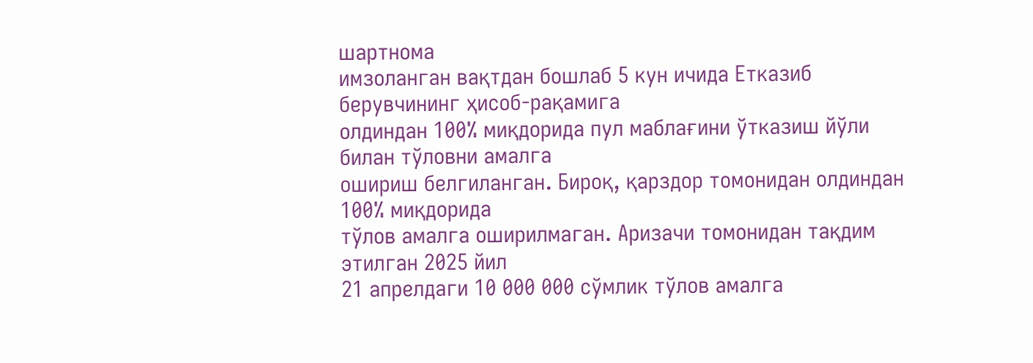шартнома
имзоланган вақтдан бошлаб 5 кун ичида Етказиб берувчининг ҳисоб-рақамига
олдиндан 100% миқдорида пул маблағини ўтказиш йўли билан тўловни амалга
ошириш белгиланган. Бироқ, қарздор томонидан олдиндан 100% миқдорида
тўлов амалга оширилмаган. Аризачи томонидан тақдим этилган 2025 йил
21 апрелдаги 10 000 000 сўмлик тўлов амалга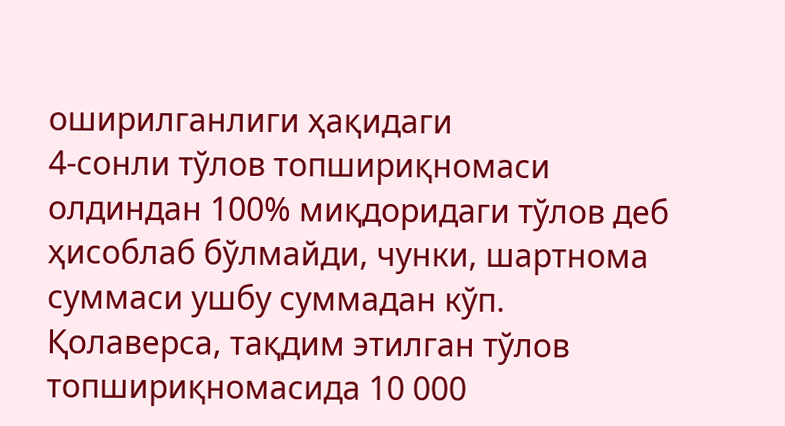оширилганлиги ҳақидаги
4-сонли тўлов топшириқномаси олдиндан 100% миқдоридаги тўлов деб
ҳисоблаб бўлмайди, чунки, шартнома суммаси ушбу суммадан кўп.
Қолаверса, тақдим этилган тўлов топшириқномасида 10 000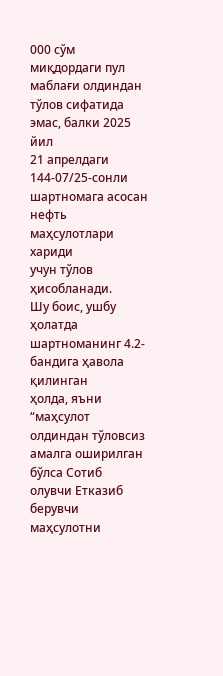000 сўм
миқдордаги пул маблағи олдиндан тўлов сифатида эмас, балки 2025 йил
21 апрелдаги 144-07/25-сонли шартномага асосан нефть маҳсулотлари хариди
учун тўлов ҳисобланади.
Шу боис, ушбу ҳолатда шартноманинг 4.2-бандига ҳавола қилинган
ҳолда, яъни “маҳсулот олдиндан тўловсиз амалга оширилган бўлса Сотиб
олувчи Етказиб берувчи маҳсулотни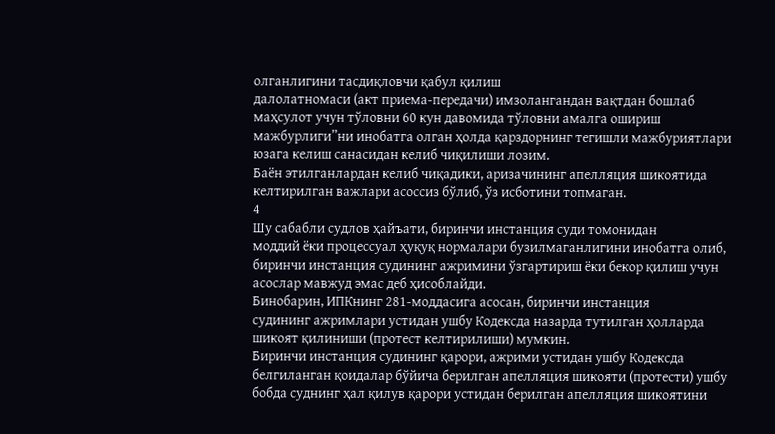олганлигини тасдиқловчи қабул қилиш
далолатномаси (акт приема-передачи) имзолангандан вақтдан бошлаб
маҳсулот учун тўловни 60 кун давомида тўловни амалга ошириш
мажбурлиги”ни инобатга олган ҳолда қарздорнинг тегишли мажбуриятлари
юзага келиш санасидан келиб чиқилиши лозим.
Баён этилганлардан келиб чиқадики, аризачининг апелляция шикоятида
келтирилган важлари асоссиз бўлиб, ўз исботини топмаган.
4
Шу сабабли судлов ҳайъати, биринчи инстанция суди томонидан
моддий ёки процессуал ҳуқуқ нормалари бузилмаганлигини инобатга олиб,
биринчи инстанция судининг ажримини ўзгартириш ёки бекор қилиш учун
асослар мавжуд эмас деб ҳисоблайди.
Бинобарин, ИПКнинг 281-моддасига асосан, биринчи инстанция
судининг ажримлари устидан ушбу Кодексда назарда тутилган ҳолларда
шикоят қилиниши (протест келтирилиши) мумкин.
Биринчи инстанция судининг қарори, ажрими устидан ушбу Кодексда
белгиланган қоидалар бўйича берилган апелляция шикояти (протести) ушбу
бобда суднинг ҳал қилув қарори устидан берилган апелляция шикоятини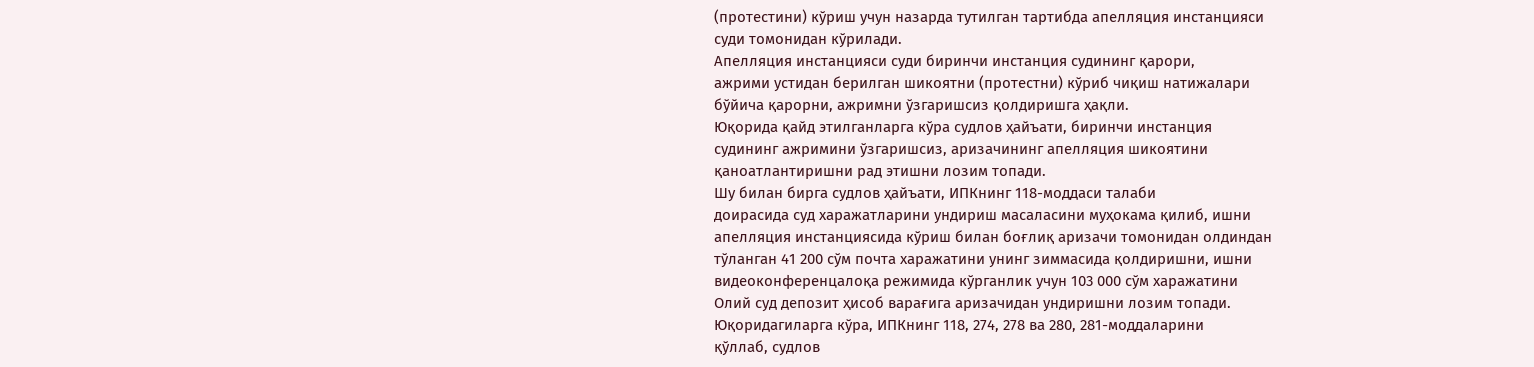(протестини) кўриш учун назарда тутилган тартибда апелляция инстанцияси
суди томонидан кўрилади.
Апелляция инстанцияси суди биринчи инстанция судининг қарори,
ажрими устидан берилган шикоятни (протестни) кўриб чиқиш натижалари
бўйича қарорни, ажримни ўзгаришсиз қолдиришга ҳақли.
Юқорида қайд этилганларга кўра судлов ҳайъати, биринчи инстанция
судининг ажримини ўзгаришсиз, аризачининг апелляция шикоятини
қаноатлантиришни рад этишни лозим топади.
Шу билан бирга судлов ҳайъати, ИПКнинг 118-моддаси талаби
доирасида суд харажатларини ундириш масаласини муҳокама қилиб, ишни
апелляция инстанциясида кўриш билан боғлиқ аризачи томонидан олдиндан
тўланган 41 200 сўм почта харажатини унинг зиммасида қолдиришни, ишни
видеоконференцалоқа режимида кўрганлик учун 103 000 сўм харажатини
Олий суд депозит ҳисоб варағига аризачидан ундиришни лозим топади.
Юқоридагиларга кўра, ИПКнинг 118, 274, 278 ва 280, 281-моддаларини
қўллаб, судлов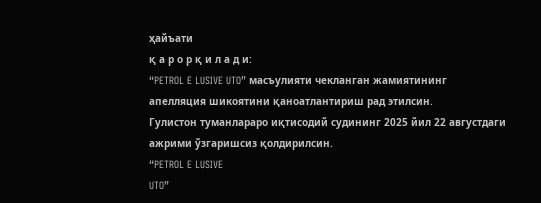ҳайъати
қ а р о р қ и л а д и:
“PETROL E LUSIVE UTO” масъулияти чекланган жамиятининг
апелляция шикоятини қаноатлантириш рад этилсин.
Гулистон туманлараро иқтисодий судининг 2025 йил 22 августдаги
ажрими ўзгаришсиз қолдирилсин.
“PETROL E LUSIVE
UTO”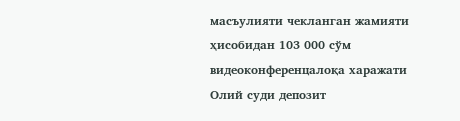масъулияти чекланган жамияти
ҳисобидан 103 000 сўм видеоконференцалоқа харажати Олий суди депозит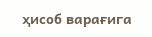ҳисоб варағига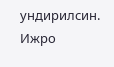ундирилсин.
Ижро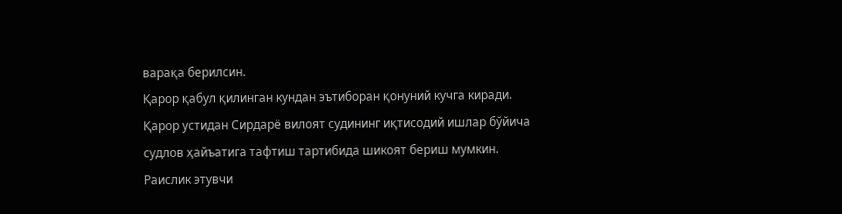варақа берилсин.
Қарор қабул қилинган кундан эътиборан қонуний кучга киради.
Қарор устидан Сирдарё вилоят судининг иқтисодий ишлар бўйича
судлов ҳайъатига тафтиш тартибида шикоят бериш мумкин.
Раислик этувчи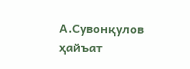А.Сувонқулов
ҳайъат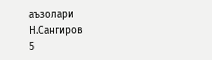аъзолари
Н.Сангиров
5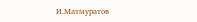И.Матмуратов